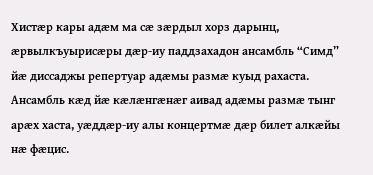Хистæр кары адæм ма сæ зæрдыл хорз дарынц, æрвылкъуырисæры дæр-иу паддзахадон ансамбль “Симд” йæ диссаджы репертуар адæмы размæ куыд рахаста. Ансамбль кæд йæ кæлæнгæнæг аивад адæмы размæ тынг арæх хаста, уæддæр-иу алы концертмæ дæр билет алкæйы нæ фæцис.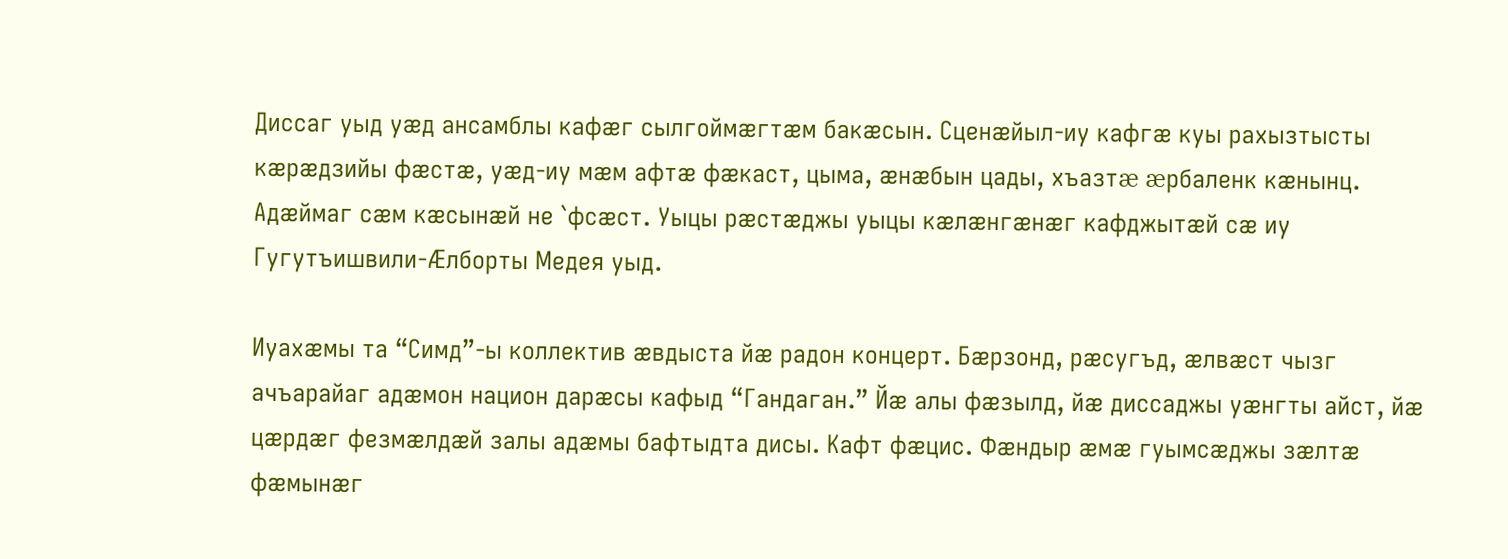Диссаг уыд уæд ансамблы кафæг сылгоймæгтæм бакæсын. Сценæйыл-иу кафгæ куы рахызтысты кæрæдзийы фæстæ, уæд-иу мæм афтæ фæкаст, цыма, æнæбын цады, хъазтæ æрбаленк кæнынц. Адæймаг сæм кæсынæй не `фсæст. Уыцы рæстæджы уыцы кæлæнгæнæг кафджытæй сæ иу Гугутъишвили-Æлборты Медея уыд.

Иуахæмы та “Симд”-ы коллектив æвдыста йæ радон концерт. Бæрзонд, рæсугъд, æлвæст чызг ачъарайаг адæмон национ дарæсы кафыд “Гандаган.” Йæ алы фæзылд, йæ диссаджы уæнгты айст, йæ цæрдæг фезмæлдæй залы адæмы бафтыдта дисы. Кафт фæцис. Фæндыр æмæ гуымсæджы зæлтæ фæмынæг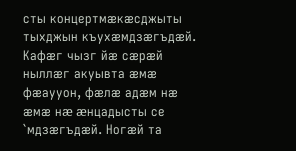сты концертмæкæсджыты тыхджын къухæмдзæгъдæй. Кафæг чызг йæ сæрæй ныллæг акуывта æмæ фæаууон, фæлæ адæм нæ æмæ нæ æнцадысты се `мдзæгъдæй. Ногæй та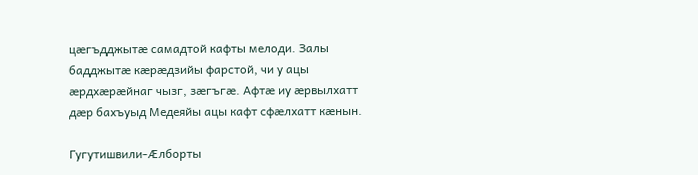цæгъдджытæ самадтой кафты мелоди. Залы бадджытæ кæрæдзийы фарстой, чи у ацы æрдхæрæйнаг чызг, зæгъгæ. Афтæ иу æрвылхатт дæр бахъуыд Медеяйы ацы кафт сфæлхатт кæнын.

Гугутишвили-Æлборты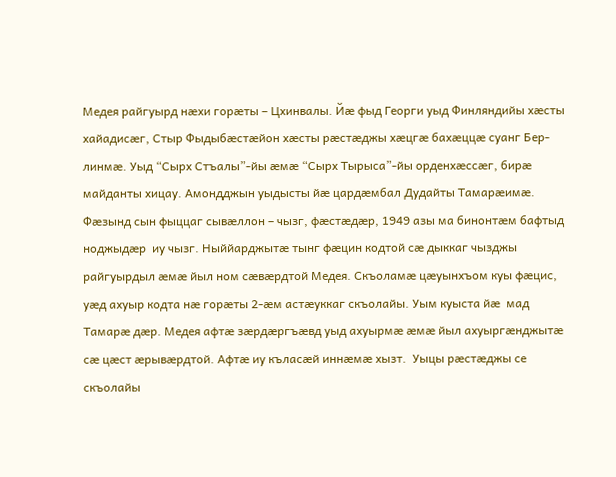Медея райгуырд нæхи горæты – Цхинвалы. Йæ фыд Георги уыд Финляндийы хæсты хайадисæг, Стыр Фыдыбæстæйон хæсты рæстæджы хæцгæ бахæццæ суанг Бер-линмæ. Уыд “Сырх Стъалы”-йы æмæ “Сырх Тырыса”-йы орденхæссæг, бирæ майданты хицау. Амондджын уыдысты йæ цардæмбал Дудайты Тамарæимæ. Фæзынд сын фыццаг сывæллон – чызг, фæстæдæр, 1949 азы ма бинонтæм бафтыд ноджыдæр  иу чызг. Ныййарджытæ тынг фæцин кодтой сæ дыккаг чызджы райгуырдыл æмæ йыл ном сæвæрдтой Медея. Скъоламæ цæуынхъом куы фæцис, уæд ахуыр кодта нæ горæты 2-æм астæуккаг скъолайы. Уым куыста йæ  мад Тамарæ дæр. Медея афтæ зæрдæргъæвд уыд ахуырмæ æмæ йыл ахуыргæнджытæ сæ цæст æрывæрдтой. Афтæ иу къласæй иннæмæ хызт.  Уыцы рæстæджы се скъолайы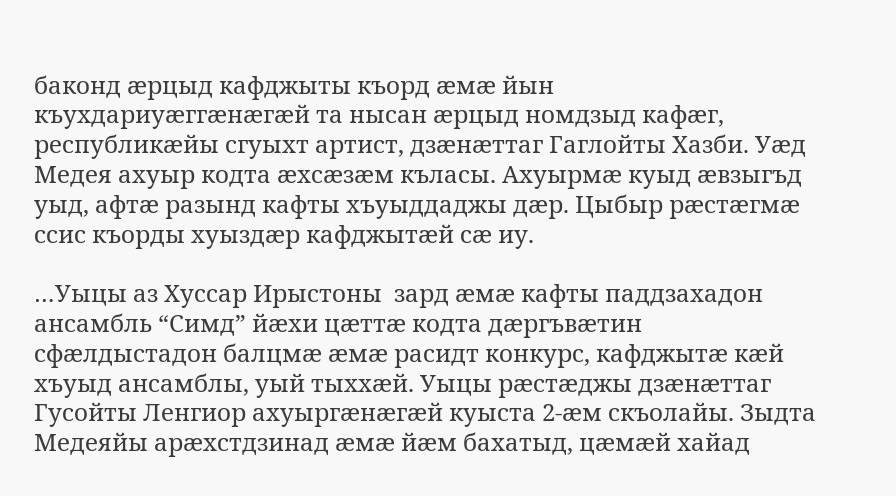баконд æрцыд кафджыты къорд æмæ йын къухдариуæггæнæгæй та нысан æрцыд номдзыд кафæг, республикæйы сгуыхт артист, дзæнæттаг Гаглойты Хазби. Уæд Медея ахуыр кодта æхсæзæм къласы. Ахуырмæ куыд æвзыгъд уыд, афтæ разынд кафты хъуыддаджы дæр. Цыбыр рæстæгмæ ссис къорды хуыздæр кафджытæй сæ иу.

…Уыцы аз Хуссар Ирыстоны  зард æмæ кафты паддзахадон ансамбль “Симд” йæхи цæттæ кодта дæргъвæтин сфæлдыстадон балцмæ æмæ расидт конкурс, кафджытæ кæй хъуыд ансамблы, уый тыххæй. Уыцы рæстæджы дзæнæттаг Гусойты Ленгиор ахуыргæнæгæй куыста 2-æм скъолайы. Зыдта Медеяйы арæхстдзинад æмæ йæм бахатыд, цæмæй хайад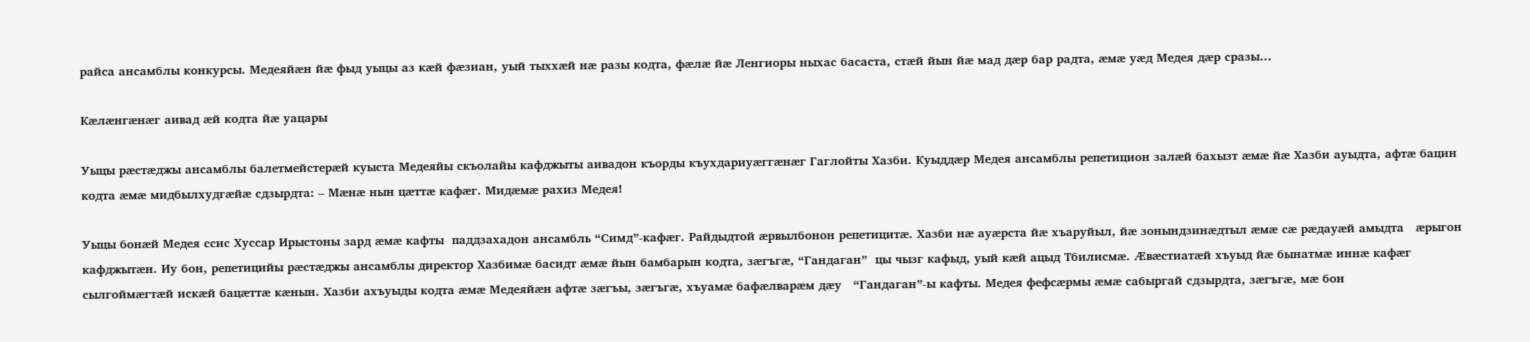райса ансамблы конкурсы. Медеяйæн йæ фыд уыцы аз кæй фæзиан, уый тыххæй нæ разы кодта, фæлæ йæ Ленгиоры ныхас басаста, стæй йын йæ мад дæр бар радта, æмæ уæд Медея дæр сразы…

Кæлæнгæнæг аивад æй кодта йæ уацары

Уыцы рæстæджы ансамблы балетмейстерæй куыста Медеяйы скъолайы кафджыты аивадон къорды къухдариуæггæнæг Гаглойты Хазби. Куыддæр Медея ансамблы репетицион залæй бахызт æмæ йæ Хазби ауыдта, афтæ бацин кодта æмæ мидбылхудгæйæ сдзырдта: – Мæнæ нын цæттæ кафæг. Мидæмæ рахиз Медея!

Уыцы бонæй Медея ссис Хуссар Ирыстоны зард æмæ кафты  паддзахадон ансамбль “Симд”-кафæг. Райдыдтой æрвылбонон репетицитæ. Хазби нæ ауæрста йæ хъаруйыл, йæ зонындзинæдтыл æмæ сæ рæдауæй амыдта   æрыгон кафджытæн. Иу бон, репетицийы рæстæджы ансамблы директор Хазбимæ басидт æмæ йын бамбарын кодта, зæгъгæ, “Гандаган”  цы чызг кафыд, уый кæй ацыд Тбилисмæ. Æвæстиатæй хъуыд йæ бынатмæ иннæ кафæг сылгоймæгтæй искæй бацæттæ кæнын. Хазби ахъуыды кодта æмæ Медеяйæн афтæ зæгъы, зæгъгæ, хъуамæ бафæлварæм дæу   “Гандаган”-ы кафты. Медея фефсæрмы æмæ сабыргай сдзырдта, зæгъгæ, мæ бон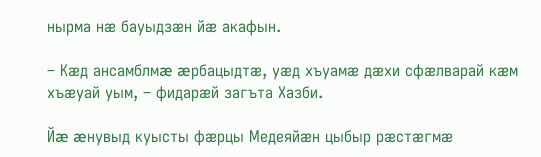нырма нæ бауыдзæн йæ акафын.

– Кæд ансамблмæ æрбацыдтæ, уæд хъуамæ дæхи сфæлварай кæм хъæуай уым, – фидарæй загъта Хазби.

Йæ æнувыд куысты фæрцы Медеяйæн цыбыр рæстæгмæ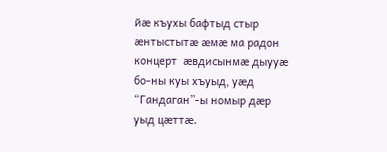йæ къухы бафтыд стыр æнтыстытæ æмæ ма радон концерт  æвдисынмæ дыууæ бо-ны куы хъуыд, уæд “Гандаган”-ы номыр дæр уыд цæттæ.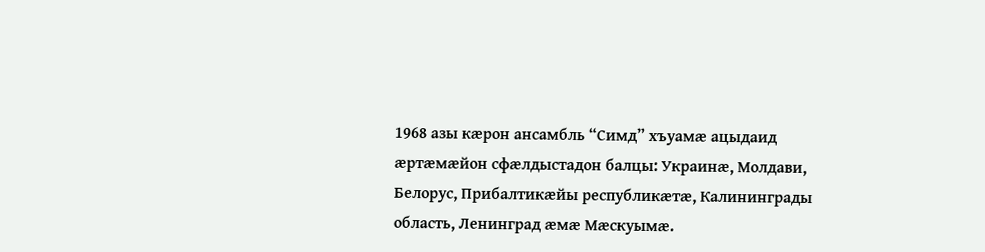1968 азы кæрон ансамбль “Симд” хъуамæ ацыдаид æртæмæйон сфæлдыстадон балцы: Украинæ, Молдави, Белорус, Прибалтикæйы республикæтæ, Калининграды область, Ленинград æмæ Мæскуымæ.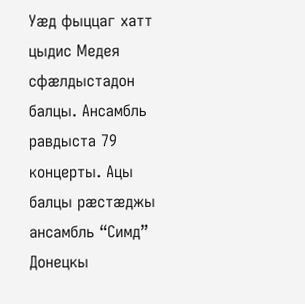Уæд фыццаг хатт цыдис Медея сфæлдыстадон балцы. Ансамбль равдыста 79 концерты. Ацы балцы рæстæджы ансамбль “Симд” Донецкы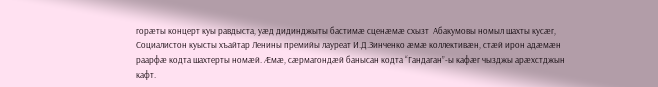горæты концерт куы равдыста, уæд дидинджыты бастимæ сценæмæ схызт  Абакумовы номыл шахты кусæг, Социалистон куысты хъайтар Ленины премийы лауреат И.Д.Зинченко æмæ коллективæн, стæй ирон адæмæн раарфæ кодта шахтерты номæй. Æмæ, сæрмагондæй банысан кодта “Гандаган”-ы кафæг чызджы арæхстджын кафт.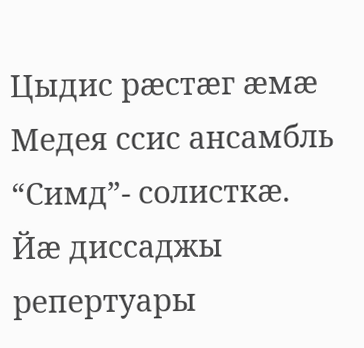Цыдис рæстæг æмæ Медея ссис ансамбль “Симд”- солисткæ. Йæ диссаджы репертуары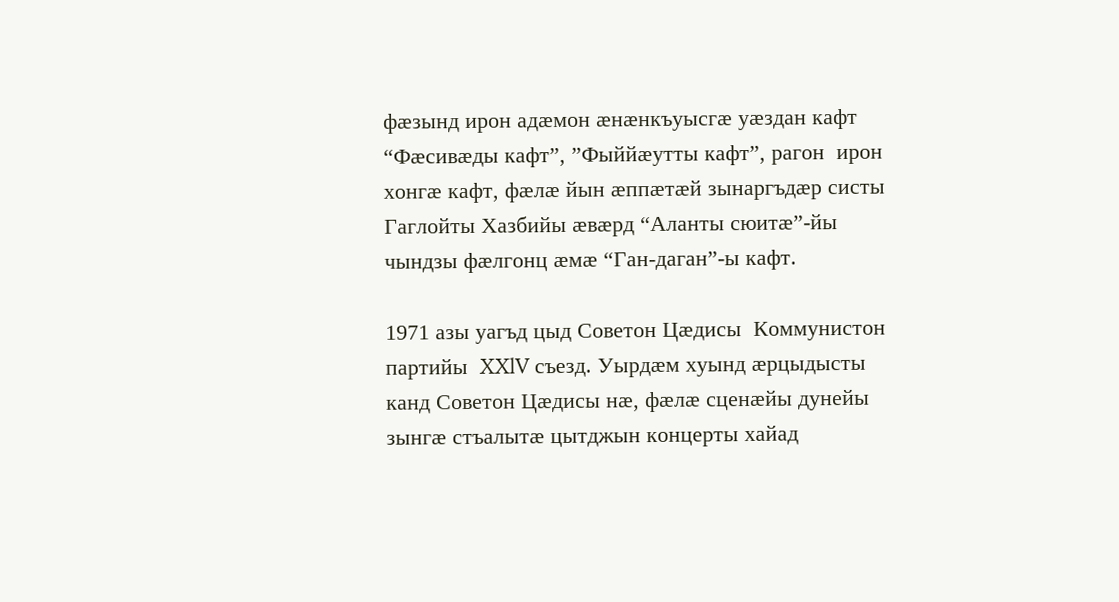фæзынд ирон адæмон æнæнкъуысгæ уæздан кафт “Фæсивæды кафт”, ”Фыййæутты кафт”, рагон  ирон хонгæ кафт, фæлæ йын æппæтæй зынаргъдæр систы Гаглойты Хазбийы æвæрд “Аланты сюитæ”-йы чындзы фæлгонц æмæ “Ган-даган”-ы кафт.

1971 азы уагъд цыд Советон Цæдисы  Коммунистон партийы  XXlV съезд. Уырдæм хуынд æрцыдысты канд Советон Цæдисы нæ, фæлæ сценæйы дунейы зынгæ стъалытæ цытджын концерты хайад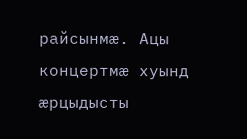райсынмæ. Ацы концертмæ хуынд æрцыдысты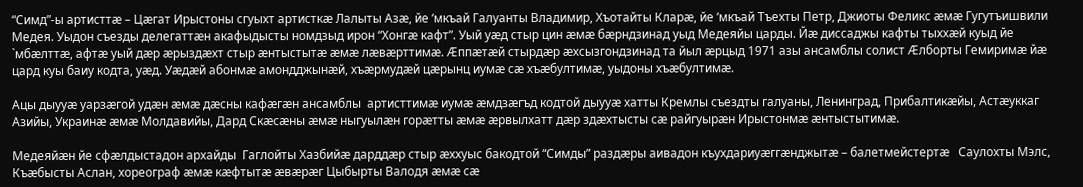“Симд”-ы артисттæ – Цæгат Ирыстоны сгуыхт артисткæ Лалыты Азæ, йе ‘мкъай Галуанты Владимир, Хъотайты Кларæ, йе ‘мкъай Тъехты Петр, Джиоты Феликс æмæ Гугутъишвили Медея. Уыдон съезды делегаттæн акафыдысты номдзыд ирон “Хонгæ кафт”. Уый уæд стыр цин æмæ бæрндзинад уыд Медеяйы царды. Йæ диссаджы кафты тыххæй куыд йе `мбæлттæ, афтæ уый дæр æрыздæхт стыр æнтыстытæ æмæ лæвæрттимæ. Æппæтæй стырдæр æхсызгондзинад та йыл æрцыд 1971 азы ансамблы солист Æлборты Гемиримæ йæ цард куы баиу кодта, уæд. Уæдæй абонмæ амондджынæй, хъæрмудæй цæрынц иумæ сæ хъæбултимæ, уыдоны хъæбултимæ.

Ацы дыууæ уарзæгой удæн æмæ дæсны кафæгæн ансамблы  артисттимæ иумæ æмдзæгъд кодтой дыууæ хатты Кремлы съездты галуаны, Ленинград, Прибалтикæйы, Астæуккаг Азийы, Украинæ æмæ Молдавийы, Дард Скæсæны æмæ ныгуылæн горæтты æмæ æрвылхатт дæр здæхтысты сæ райгуырæн Ирыстонмæ æнтыстытимæ.

Медеяйæн йе сфæлдыстадон архайды  Гаглойты Хазбийæ дарддæр стыр æххуыс бакодтой “Симды” раздæры аивадон къухдариуæггæнджытæ – балетмейстертæ   Саулохты Мэлс, Къæбысты Аслан, хореограф æмæ кæфтытæ æвæрæг Цыбырты Валодя æмæ сæ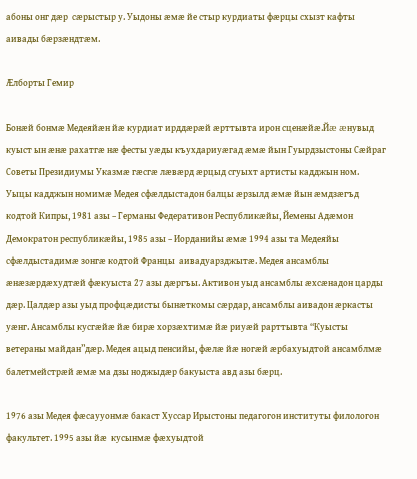абоны онг дæр  сæрыстыр у. Уыдоны æмæ йе стыр курдиаты фæрцы схызт кафты аивады бæрзæндтæм.

Æлборты Гемир

Бонæй бонмæ Медеяйæн йæ курдиат ирддæрæй æрттывта ирон сценæйæ.Йæ æнувыд куыст ын æнæ рахатгæ нæ фесты уæды къухдариуæгад æмæ йын Гуырдзыстоны Сæйраг Советы Президиумы Указмæ гæсгæ лæвæрд æрцыд сгуыхт артисты кадджын ном. Уыцы кадджын номимæ Медея сфæлдыстадон балцы æрзылд æмæ йын æмдзæгъд кодтой Кипры, 1981 азы – Германы Федеративон Республикæйы, Йемены Адæмон Демократон республикæйы, 1985 азы – Иорданийы æмæ 1994 азы та Медеяйы сфæлдыстадимæ зонгæ кодтой Францы  аивадуарзджытæ. Медея ансамблы æнæзæрдæхудтæй фæкуыста 27 азы дæргъы. Активон уыд ансамблы æхсæнадон царды дæр. Цалдæр азы уыд профцæдисты бынæткомы сæрдар, ансамблы аивадон æркасты уæнг. Ансамблы кусгæйæ йæ бирæ хорзæхтимæ йæ риуæй рарттывта “Куысты ветераны майдан”дæр. Медея ацыд пенсийы, фæлæ йæ ногæй æрбахуыдтой ансамблмæ балетмейстрæй æмæ ма дзы ноджыдæр бакуыста авд азы бæрц.

1976 азы Медея фæсаууонмæ бакаст Хуссар Ирыстоны педагогон институты филологон факультет. 1995 азы йæ  кусынмæ фæхуыдтой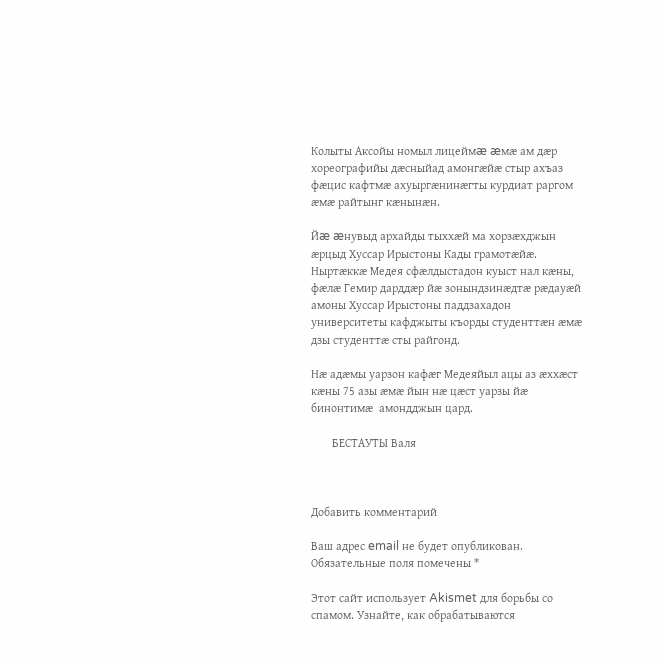Колыты Аксойы номыл лицеймæ æмæ ам дæр хореографийы дæсныйад амонгæйæ стыр ахъаз фæцис кафтмæ ахуыргæнинæгты курдиат раргом æмæ райтынг кæнынæн.

Йæ æнувыд архайды тыххæй ма хорзæхджын æрцыд Хуссар Ирыстоны Кады грамотæйæ. Ныртæккæ Медея сфæлдыстадон куыст нал кæны, фæлæ Гемир дарддæр йæ зонындзинæдтæ рæдауæй амоны Хуссар Ирыстоны паддзахадон университеты кафджыты къорды студенттæн æмæ дзы студенттæ сты райгонд.

Нæ адæмы уарзон кафæг Медеяйыл ацы аз æххæст кæны 75 азы æмæ йын нæ цæст уарзы йæ бинонтимæ  амондджын цард.

       БЕСТАУТЫ Валя



Добавить комментарий

Ваш адрес email не будет опубликован. Обязательные поля помечены *

Этот сайт использует Akismet для борьбы со спамом. Узнайте, как обрабатываются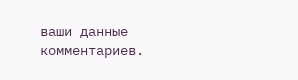ваши данные комментариев.